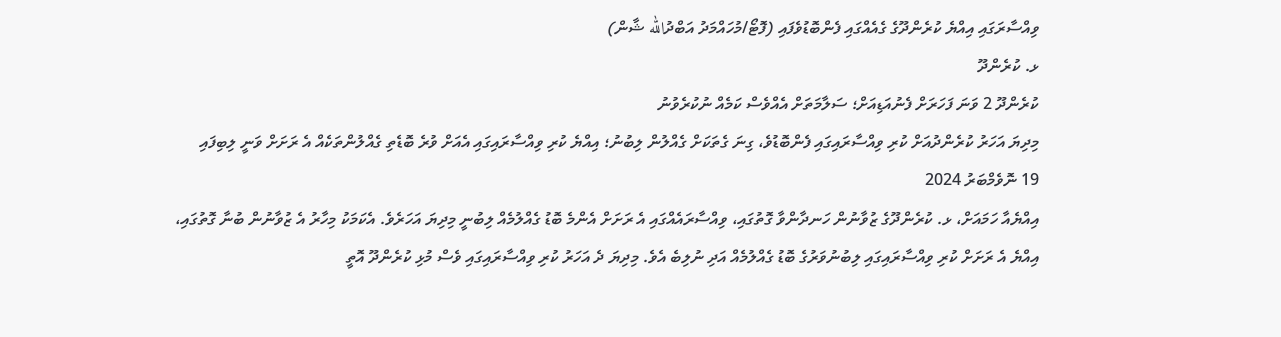ވިއްސާރަގައި އިއްޔެ ކުރެންދޫގެ ގެއެއްގައި ފެންބޮޑުވެފައި (ފޮޓޯ/މުހައްމަދު އަބްދުالله ޝާން)
ޅ. ކުރެންދޫ
ކުރެންދޫ 2 ވަނަ ފަހަރަށް ފެނުއަޑިއަށް؛ ސަލާމަތަށް އެއްވެސް ކަމެއް ނުކުރެވުނު
މިދިޔަ އަހަރު ކުރެންދުއަށް ކުރި ވިއްސާރައިގައި ފެންބޮޑުވެ، ގިނަ ގެތަކަށް ގެއްލުން ލިބުނު؛ އިއްޔެ ކުރި ވިއްސާރައިގައި އެއަށް ވުރެ ބޮޑެތި ގެއްލުންތަކެއް އެ ރަށަށް ވަނީ ލިބިފައި
19 ނޮވެމްބަރު 2024
އިއްޔެއާ ހަމައަށް، ޅ. ކުރެންދޫގެ ޒުވާނުން ހަނދާންވާ ގޮތުގައި، ވިއްސާރައެއްގައި އެ ރަށަށް އެންމެ ބޮޑު ގެއްލުމެއް ލިބުނީ މިދިޔަ އަހަރެވެ. އެކަމަކު މިހާރު އެ ޒުވާނުން ބުނާ ގޮތުގައި، އިއްޔެ އެ ރަށަށް ކުރި ވިއްސާރައިގައި ލިބުނުވަރުގެ ބޮޑު ގެއްލުމެއް އަދި ނުލިބެ އެވެ. މިދިޔަ ދެ އަހަރު ކުރި ވިއްސާރައިގައި ވެސް މުޅި ކުރެންދޫ އޮތީ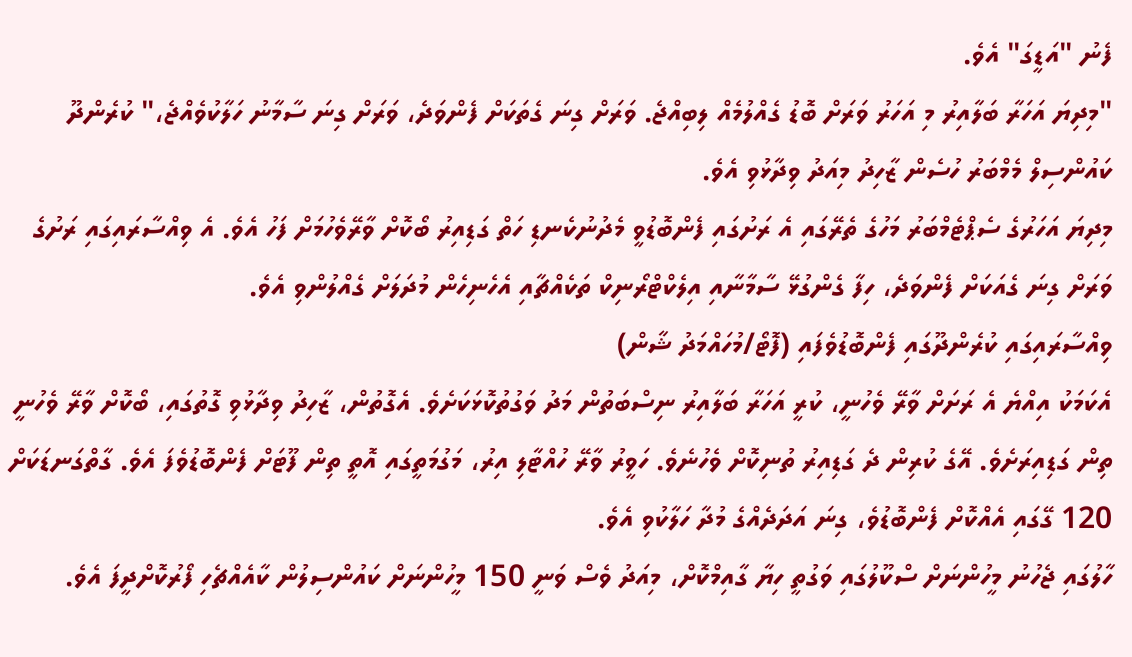ފެނު "އަޑީގަ" އެވެ.
"މިދިޔަ އަހަރާ ބަލާއިރު މި އަހަރު ވަރަށް ބޮޑު ގެއްލުމެއް ލިބިއްޖެ. ވަރަށް ގިނަ ގެތަކަށް ފެންވަދެ، ވަރަށް ގިނަ ސާމާނު ހަލާކުވެއްޖެ،" ކުރެންދޫ ކައުންސިލް މެމްބަރު ހުސެން ޒާހިދު މިއަދު ވިދާޅުވި އެވެ.
މިދިޔަ އަހަރުގެ ސެޕްޓެމްބަރު މަހުގެ ތެރޭގައި އެ ރަށުގައި ފެންބޮޑުވީ މެދުނުކެނޑި ހަތް ގަޑިއިރު ބޯކޮށް ވާރޭވެހުމަށް ފަހު އެވެ. އެ ވިއްސާރައިގައި ރަށުގެ ވަރަށް ގިނަ ގެއަކަށް ފެންވަދެ، ހިފާ ގެންގުޅޭ ސާމާނާއި އިލެކްޓްރޯނިކް ތަކެއްޗާއި އެހެނިހެން މުދަލަށް ގެއްލުންވި އެވެ.
ވިއްސާރައިގައި ކުރެންދޫގައި ފެންބޮޑުވެފައި (ފޮޓޯ/މުހައްމަދު ޝާން)
އެކަމަކު އިއްޔެ އެ ރަށަށް ވާރޭ ވެހުނީ، ކުރީ އަހަރާ ބަލާއިރު ނިސްބަތުން މަދު ވަގުތުކޮޅަކަށެވެ. އެގޮތުން، ޒާހިދު ވިދާޅުވި ގޮތުގައި، ބޯކޮށް ވާރޭ ވެހުނީ ތިން ގަޑިއިރަށެވެ. އޭގެ ކުރިން ދެ ގަޑިއިރު ތުނިކޮށް ވެހުނެވެ. ހަވީރު ވާރޭ ހުއްޓާލި އިރު، މަގުމަތީގައި އޮތީ ތިން ފޫޓަށް ފެންބޮޑުވެފަ އެވެ. ގާތްގަނޑަކަށް 120 ގޭގައި އެއްކޮށް ފެންބޮޑުވެ، ގިނަ އަދަދެއްގެ މުދާ ހަލާކުވި އެވެ.
ހާލުގައި ޖެހުނު މީހުންނަށް ސްކޫލުގައި ވަގުތީ ހިޔާ ގާއިމްކޮށް، މިއަދު ވެސް ވަނީ 150 މީހުންނަށް ކައުންސިލުން ކާއެއްޗެހި ފޯރުކޮށްދީފަ އެވެ.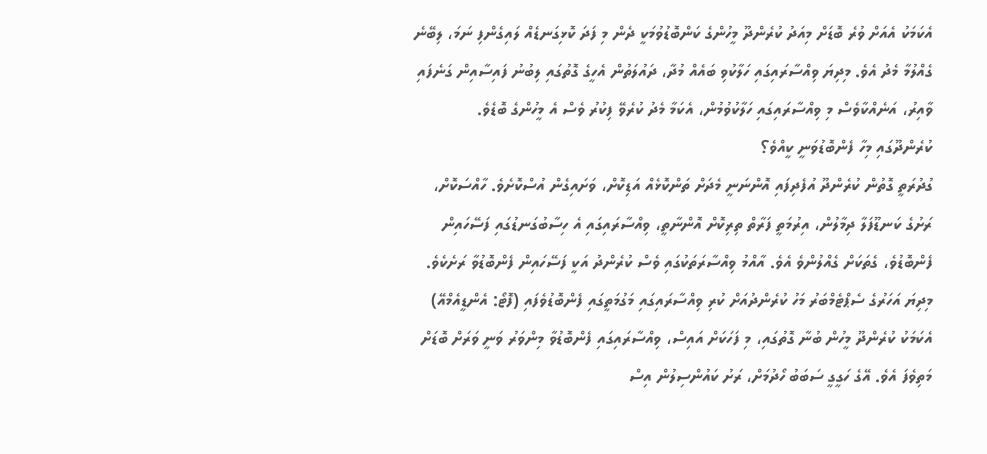އެކަމަކު އެއަށް ވުރެ ބޮޑަށް މިއަދު ކުރެންދޫ މީހުންގެ ކަންބޮޑުވުމަކީ ދެން މި ފަދަ ކޮޅިގަނޑެއް ލައިގެންފި ނަމަ، ލިބޭނެ ގެއްލުމާ މެދު އެވެ. މިދިޔަ ވިއްސާރައިގައި ހަލާކުވި ބައެއް މުދާ، ދައުލަތުން އެހީގެ ގޮތުގައި ލިބުނު ފައިސާއިން ގަނެފައި ވާއިރު، އަނެއްކާވެސް މި ވިއްސާރައިގައި ހަލާކުވުމުން، އެކަމާ މެދު ކުރެވޭ ފިކުރު ވެސް އެ މީހުންގެ ބޮޑެވެ.
ކުރެންދޫގައި މިހާ ފެންބޮޑުވަނީ ކީއްވެ؟
ގުދުރަތީ ގޮތުން ކުރެންދޫ އުފެދިފައި އޮންނަނީ މެދަށް ތަންކޮޅެއް އަޑިކޮށް، ވަށައިގެން އުސްކޮށެވެ. ހާއްސަކޮށް، ރަށުގެ ކަނޑޫފަލާ ދިމާލުން، އިރުމަތީ ފަރާތް ތިރިކޮށް އޮންނާތީ، ވިއްސާރައިގައި އެ ހިސާބުގަނޑުގައި ފަސޭހައިން ފެންބޮޑުވެ، ގެތަކަށް ގެއްލުންވެ އެވެ. އާއްމު ވިއްސާރަތަކުގައި ވެސް ކުރެންދު އަކީ ފަސޭހައިން ފެންބޮޑުވާ ރަށެކެވެ.
މިދިޔަ އަހަރުގެ ސެޕްޓެމްބަރު މަހު ކުރެންދުއަށް ކުރި ވިއްސާރައިގައި މަގުމަތީގައި ފެންބޮޑުވެފައި (ފޮޓޯ: އެންޑީއެމްއޭ)
އެކަމަކު ކުރެންދޫ މީހުން ބުނާ ގޮތުގައި، މި ފަހަކަށް އައިސް، ވިއްސާރައިގައި ފެންބޮޑުވާ މިންވަރު ވަނީ ވަރަށް ބޮޑަށް މަތިވެފަ އެވެ. އޭގެ ހަގީގީ ސަބަބު ހޯދުމަށް، ރަށު ކައުންސިލުން އިސް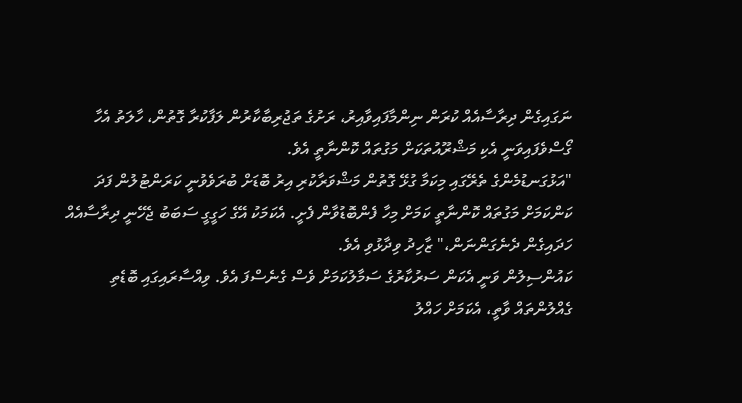ނަގައިގެން ދިރާސާއެއް ކުރަން ނިންމާފައިވާއިރު، ރަށުގެ ތަޖުރިބާކާރުން ލަފާކުރާ ގޮތުން، ހާލަތު އެހާ ގޯސްވެފައިވަނީ އެކި މަޝްރޫއުތަކަށް މަގުތައް ކޮންނާތީ އެވެ.
"އަޅުގަނޑުމެންގެ ތެރޭގައި މިކަމާ ގުޅޭ ގޮތުން މަޝްވަރާކުރި އިރު ބޮޑަށް ބުރަވެވުނީ ކަރަންޓުލުން ފަދަ ކަންކަމަށް މަގުތައް ކޮންނާތީ ކަމަށް މިހާ ފެންބޮޑުވާން ފެށީ. އެކަމަކު އޭގެ ހަގީގީ ސަބަބު ޖެހޭނީ ދިރާސާއެއް ހަދައިގެން ދެނެގަންނަން،" ޒާހިދު ވިދާޅުވި އެވެ.
ކައުންސިލުން ވަނީ އެކަން ސަރުކާރުގެ ސަމާލުކަމަށް ވެސް ގެނެސްފަ އެވެ. ވިއްސާރައިގައި ބޮޑެތި ގެއްލުންތައް ވާތީ، އެކަމަށް ހައްލު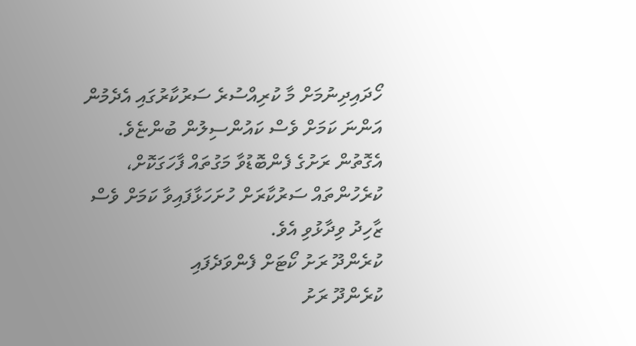ހޯދައިދިނުމަށް މާ ކުރިއްސުރެ ސަރުކާރުގައި އެދެމުން އަންނަ ކަމަށް ވެސް ކައުންސިލުން ބުންޏެވެ. އެގޮތުން ރަށުގެ ފެންބޮޑުވާ މަގުތައް ފާހަގަކޮށް، ކުރެހުންތައް ސަރުކާރަށް ހުށަހަޅާފައިވާ ކަމަށް ވެސް ޒާހިދު ވިދާޅުވި އެވެ.
ކުރެންދޫ ރަށު ކޯޓަށް ފެންވަދެފައި
ކުރެންދޫ ރަށު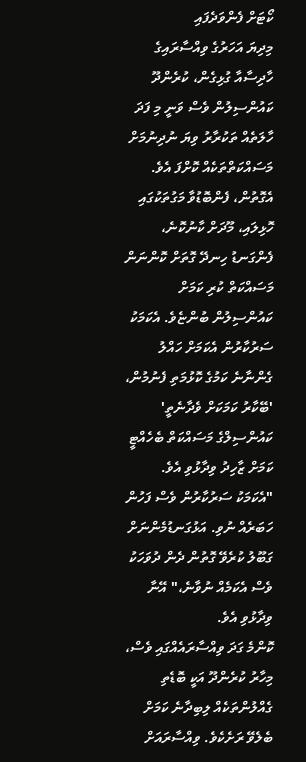ކޯޓަށް ފެންވަދެފައި
މިދިޔަ އަހަރުގެ ވިއްސާރައިގެ ހާދިސާއާ ގުޅިގެން، ކުރެންދޫ ކައުންސިލުން ވެސް ވަނީ މި ފަދަ ހާލަތެއް ތަކުރާރު ވިޔަ ނުދިނުމަށް މަސައްކަތްތަކެއް ކޮށްފަ އެވެ. އެގޮތުން، ފެންބޮޑުވާ މަގުތަކުގައި ހޮޅިލައި، މޫދަށް ކާނުކޮނެ، ފެންގަނޑު ހިނދޭ ގޮތަށް ކޮންނަން މަސައްކަތް ކުރި ކަމަށް ކައުންސިލުން ބުންޏެވެ. އެކަމަކު ސަރުކާރުން އެކަމަށް ހައްލު ގެންނާނެ ކަމުގެ ކޮޅުމަތި ފެނުމުން، 'ބޭކާރު ކަމަކަށް ވެދާނެތީ' ކައުންސިލްގެ މަސައްކަތް ބެހެއްޓީ ކަމަށް ޒާހިދު ވިދާޅުވި އެވެ.
"އެކަމަކު ސަރުކާރުން ވެސް ފަހުން ހަބަރެއް ނުވި. އަޅުގަނޑުމެންނަށް ގަބޫލު ކުރެވޭ ގޮތުން ދެން ދުވަހަކު ވެސް އެކަމެއް ނުވާނެ،" އޭނާ ވިދާޅުވި އެވެ.
ކޮންމެ ގަދަ ވިއްސާރައެއްގައި ވެސް، މިހާރު ކުރެންދޫ އަކީ ބޮޑެތި ގެއްލުންތަކެއް ލިބިދާނެ ކަމަށް ބެލެވޭ ރަށެކެވެ. ވިއްސާރައަށް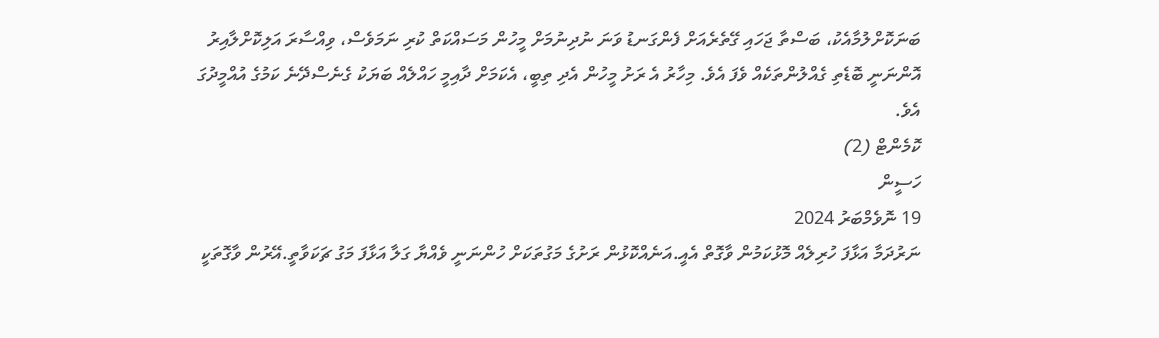ބަނަކޮށްލުމާއެކު، ބަސްތާ ޖަހައި ގޭތެރެއަށް ފެންގަނޑު ވަނަ ނުދިނުމަށް މީހުން މަސައްކަތް ކުރި ނަމަވެސް، ވިއްސާރަ އަލިކޮށްލާއިރު އޮންނަނީ ބޮޑެތި ގެއްލުންތަކެއް ވެފަ އެވެ. މިހާރު އެ ރަށު މީހުން އެދި ތިބީ، އެކަމަށް ދާއިމީ ހައްލެއް ބަޔަކު ގެނެސްދޭނެ ކަމުގެ އުއްމީދުގަ އެވެ.
ކޮމެންޓް (2)
ހަސީން
19 ނޮވެމްބަރު 2024
ނަރުދަމާ އަޅާފަ ހުރިލެއް މޮޅުކަމުން ވާގޮތް އެއީ.އަނެއްކޮޅުން ރަށުގެ މަގުތަކަށް ހުންނަނީ ވެއްޔާ ގަލާ އަޅާފަ މަގު ޗަކަވާތީ.އޭރުން ވާގޮތަކީ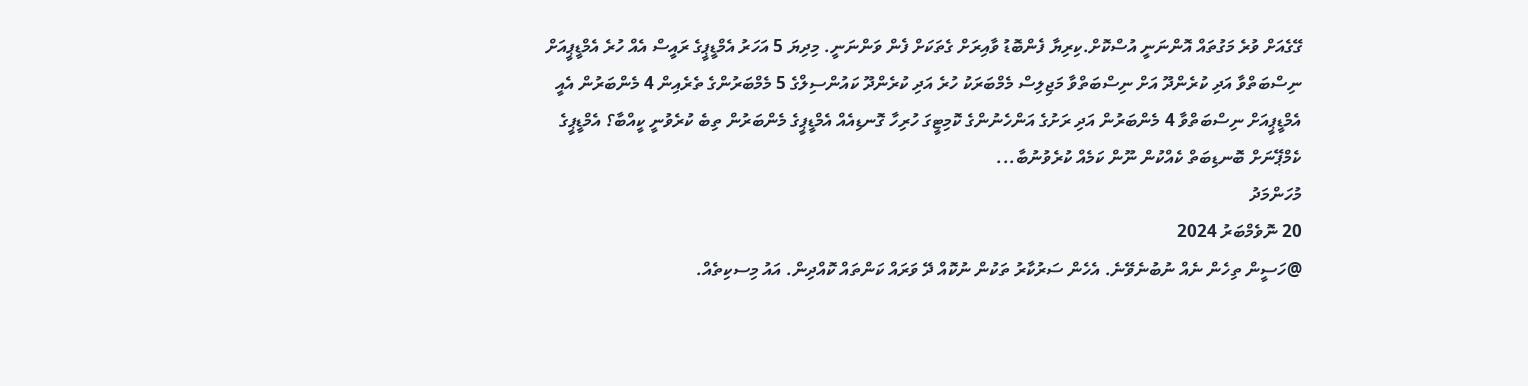ގޭގެއަށް ވުރެ މަގުތައް އޮންނަނީ އުސްކޮށް.ކިރިޔާ ފެންބޮޑު ވާއިރަށް ގެތަކަށް ފެން ވަންނަނީ. މިދިޔަ 5 އަހަރު އެމްޑީޕީގެ ރައީސް އެއް ހުރެ އެމްޑީޕީއަށް ނިސްބަތްވާ އަދި ކުރެންދޫ އަށް ނިސްބަތްވާ މަޖިލިސް މެމްބަރަކު ހުރެ އަދި ކުރެންދޫ ކައުންސިލްގެ 5 މެމްބަރުންގެ ތެރެއިން 4 މެންބަރުން އެއީ އެމްޑީޕީއަށް ނިސްބަތްވާ 4 މެންބަރުން އަދި ރަށުގެ އަންހެނުންގެ ކޮމިޓީގަ ހުރިހާ ގޮނޑިއެއް އެމްޑީޕީގެ މެންބަރުން ތިބެ ކުރެވުނީ ކީއްބާ؟ އެމްޑީޕީގެ ކެމްޕޭނަށް ބޮނޑިބަތް ކެއްކުން ނޫން ކަމެއް ކުރެވުނުބާ...
މުހަންމަދު
20 ނޮވެމްބަރު 2024
@ހަސީން ތިހެން ނެއް ނުބުނެވޭނެ. އެހެން ސަރުކާރު ތަކުން ނުކޮއް ދޭ ވަރައް ކަންތައް ކޮއްދިން. އައު މިސކިތެއް.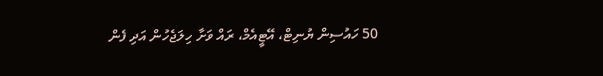50 ހައުސިން ޔުނިޓް، އޭޓީއެމް، ރައް ވަށާ ހިލަޖެހުން އަދި ފެން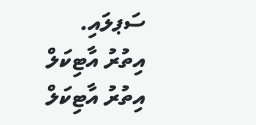ސަޕލައި.
އިތުރު އާޓިކަލް
އިތުރު އާޓިކަލް